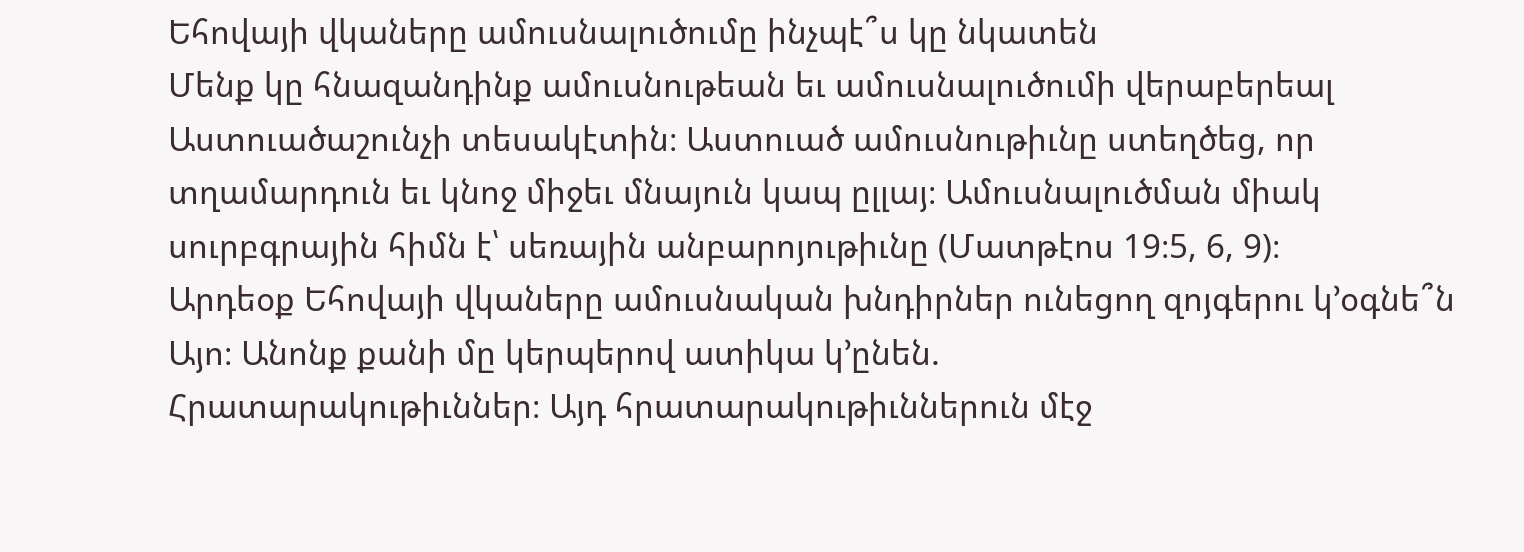Եհովայի վկաները ամուսնալուծումը ինչպէ՞ս կը նկատեն
Մենք կը հնազանդինք ամուսնութեան եւ ամուսնալուծումի վերաբերեալ Աստուածաշունչի տեսակէտին։ Աստուած ամուսնութիւնը ստեղծեց, որ տղամարդուն եւ կնոջ միջեւ մնայուն կապ ըլլայ։ Ամուսնալուծման միակ սուրբգրային հիմն է՝ սեռային անբարոյութիւնը (Մատթէոս 19։5, 6, 9)։
Արդեօք Եհովայի վկաները ամուսնական խնդիրներ ունեցող զոյգերու կ’օգնե՞ն
Այո։ Անոնք քանի մը կերպերով ատիկա կ’ընեն.
Հրատարակութիւններ։ Այդ հրատարակութիւններուն մէջ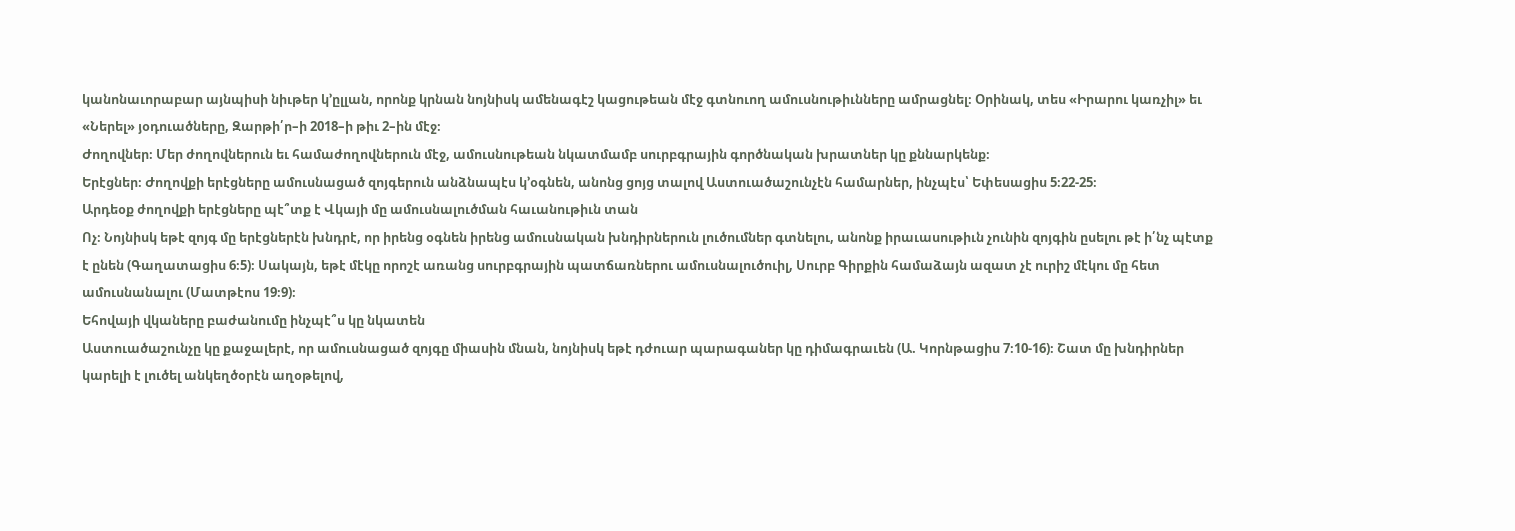կանոնաւորաբար այնպիսի նիւթեր կ’ըլլան, որոնք կրնան նոյնիսկ ամենագէշ կացութեան մէջ գտնուող ամուսնութիւնները ամրացնել։ Օրինակ, տես «Իրարու կառչիլ» եւ «Ներել» յօդուածները, Զարթի՛ր–ի 2018–ի թիւ 2–ին մէջ։
Ժողովներ։ Մեր ժողովներուն եւ համաժողովներուն մէջ, ամուսնութեան նկատմամբ սուրբգրային գործնական խրատներ կը քննարկենք։
Երէցներ։ Ժողովքի երէցները ամուսնացած զոյգերուն անձնապէս կ’օգնեն, անոնց ցոյց տալով Աստուածաշունչէն համարներ, ինչպէս՝ Եփեսացիս 5։22-25։
Արդեօք ժողովքի երէցները պէ՞տք է Վկայի մը ամուսնալուծման հաւանութիւն տան
Ոչ։ Նոյնիսկ եթէ զոյգ մը երէցներէն խնդրէ, որ իրենց օգնեն իրենց ամուսնական խնդիրներուն լուծումներ գտնելու, անոնք իրաւասութիւն չունին զոյգին ըսելու թէ ի՛նչ պէտք է ընեն (Գաղատացիս 6։5)։ Սակայն, եթէ մէկը որոշէ առանց սուրբգրային պատճառներու ամուսնալուծուիլ, Սուրբ Գիրքին համաձայն ազատ չէ ուրիշ մէկու մը հետ ամուսնանալու (Մատթէոս 19։9)։
Եհովայի վկաները բաժանումը ինչպէ՞ս կը նկատեն
Աստուածաշունչը կը քաջալերէ, որ ամուսնացած զոյգը միասին մնան, նոյնիսկ եթէ դժուար պարագաներ կը դիմագրաւեն (Ա. Կորնթացիս 7։10-16)։ Շատ մը խնդիրներ կարելի է լուծել անկեղծօրէն աղօթելով,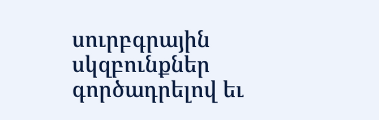սուրբգրային սկզբունքներ գործադրելով եւ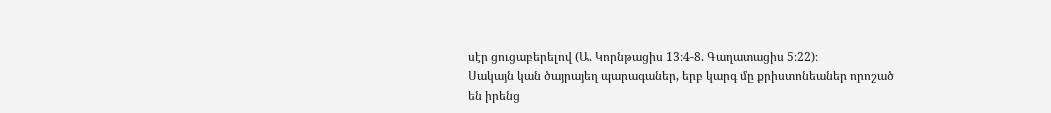սէր ցուցաբերելով (Ա. Կորնթացիս 13։4-8. Գաղատացիս 5։22)։
Սակայն կան ծայրայեղ պարագաներ, երբ կարգ մը քրիստոնեաներ որոշած են իրենց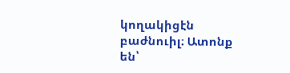կողակիցէն բաժնուիլ։ Ատոնք են՝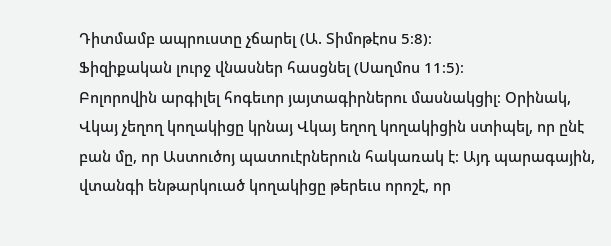Դիտմամբ ապրուստը չճարել (Ա. Տիմոթէոս 5։8)։
Ֆիզիքական լուրջ վնասներ հասցնել (Սաղմոս 11։5)։
Բոլորովին արգիլել հոգեւոր յայտագիրներու մասնակցիլ։ Օրինակ, Վկայ չեղող կողակիցը կրնայ Վկայ եղող կողակիցին ստիպել, որ ընէ բան մը, որ Աստուծոյ պատուէրներուն հակառակ է։ Այդ պարագային, վտանգի ենթարկուած կողակիցը թերեւս որոշէ, որ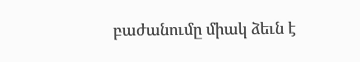բաժանումը միակ ձեւն է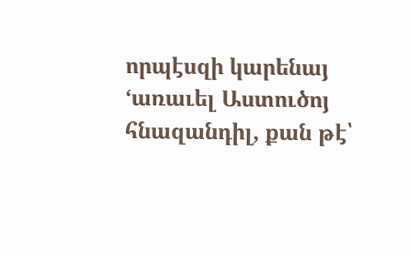որպէսզի կարենայ ‘առաւել Աստուծոյ հնազանդիլ, քան թէ՝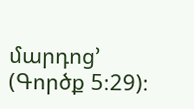մարդոց’ (Գործք 5։29)։